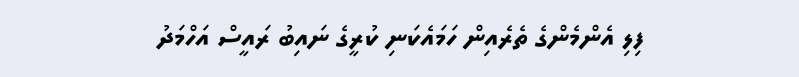ފިލި އެންމެންގެ ތެރެއިން ހަމައެކަނި ކުރީގެ ނައިބު ރައީސް އަހްމަދު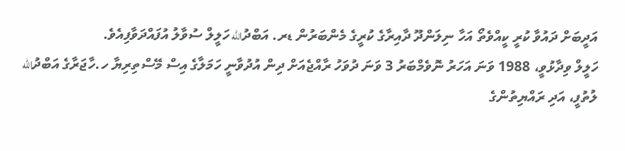އަދީބަށް ދައުވާ ކުރީ ކީއްވެތޯ އަހާ ނިލަންދޫ ދާއިރާގެ ކުރީގެ މެންބަރުން ޑރ. އަބްދުالله ހަލީލް ސުވާލު އުފައްދަވާފިއެވެ.
ހަލީލް ވިދާޅުވީ، 1988 ވަނަ އަހަރު ނޮވެމްބަރު 3 ވަނަ ދުވަހު ރާއްޖެއަށް ދިން އުދުވާނީ ހަމަލާގެ އިސް މޭސްތިރިޔާ ހ.ހާޖަރާގެ އަބްދުالله ލުތުފީ، އަދި ރައްޔިތުންގެ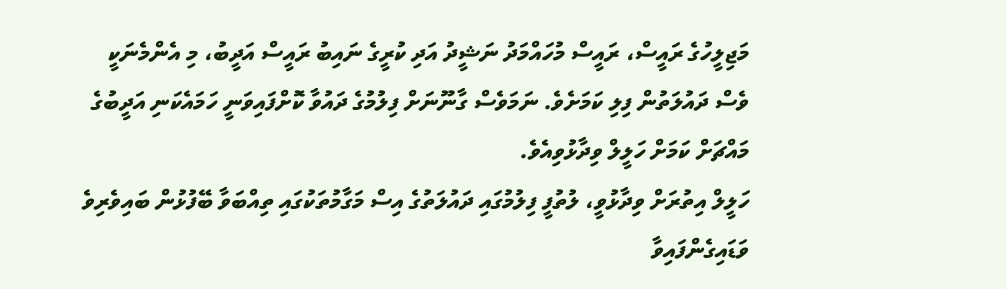މަޖިލީހުގެ ރައީސް، ރައީސް މުހައްމަދު ނަޝީދު އަދި ކުރީގެ ނައިބު ރައީސް އަދީބު، މި އެންމެނަކީ ވެސް ދައުލަތުން ފިލި ކަމަށެވެ. ނަމަވެސް ގާނޫނަށް ފިލުމުގެ ދައުވާ ކޮށްފައިވަނީ ހަމައެކަނި އަދީބުގެ މައްޗަށް ކަމަށް ހަލީލް ވިދާޅުވިއެވެ.
ހަލީލް އިތުރަށް ވިދާޅުވީ، ލުތުފީ ފިލުމުގައި ދައުލަތުގެ އިސް މަގާމުތަކުގައި ތިއްބަވާ ބޭފުޅުން ބައިވެރިވެ ވަޑައިގެންފައިވާ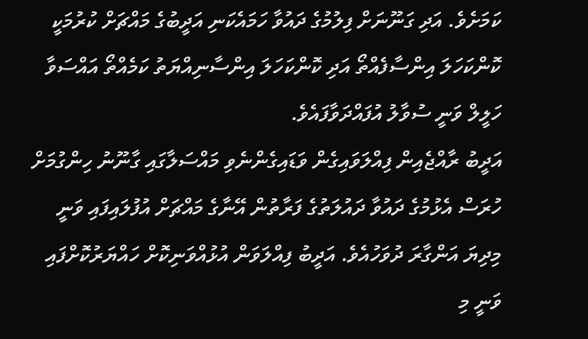ކަމަށެވެ. އަދި ގަނޫނަށް ފިލުމުގެ ދައުވާ ހަމައެކަނި އަދީބުގެ މައްޗަށް ކުރުމަކީ ކޮންކަހަލަ އިންސާފެއްތޯ އަދި ކޮންކަހަލަ އިންސާނިއްޔަތު ކަމެއްތޯ އައްސަވާ ހަލީލް ވަނީ ސުވާލު އުފައްދަވާފައެވެ.
އަދީބު ރާއްޖެއިން ފިއްލަވައިގެން ވަޑައިގެންނެވި މައްސަލާގައި ގާނޫނު ހިންގުމަށް ހުރަސް އެޅުމުގެ ދައުވާ ދައުލަތުގެ ފަރާތުން އޭނާގެ މައްޗަށް އުފުލައިފައި ވަނީ މިދިޔަ އަންގާރަ ދުވަހުއެވެ. އަދީބު ފިއްލަވަން އުޅުއްވަނިކޮށް ހައްޔަރުކޮށްފައި ވަނީ މި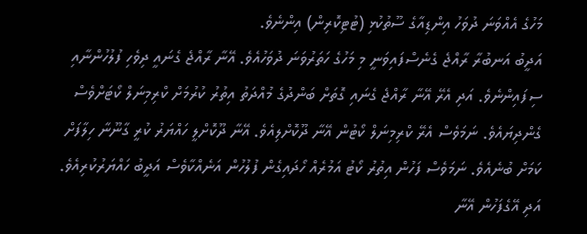މަހުގެ އެއްވަނަ ދުވަހު އިންޑިއާގެ ސޫތުކުޅި (ޓުޓިކޮރިން) އިންނެވެ.
އަދީބު އަނބުރާ ރާއްޖެ ގެނެސްފައިވަނީ މި މަހުގެ ހަތަރުވަނަ ދުވަހުއެވެ. އޭނާ ރާއްޖެ ގެނައީ ދިވެހި ފުލުހުންނާއި ސިފައިންނެވެ. އަދި އެރޭ އޭނާ ރާއްޖެ ގެނައި ގޮތަށް ބަންދުގެ މުއްދަތު އިތުރު ކުރުމަށް ކްރިމިނަލް ކޯޓަށްވެސް ގެންދިޔައެވެ. ނަމަވެސް އެރޭ ކްރިމިނަލް ކޯޓުން އޭނާ ދޫކޮށްލިއެވެ. އޭނާ ދޫކޮށްލީ ހައްޔަރު ކުރީ ގާނޫނާ ހިލާފަށް ކަމަށް ބުނެއެވެ. ނަމަވެސް ފަހުން އިތުރު ކޯޓު އަމުރެއް ހޯދައިގެން ފުލުހުން އަނެއްކާވެސް އަދީބު ހައްޔަރުކުރިއެވެ. އަދި އޭގެފަހުން އޭނާ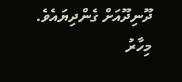ދޫނިދޫއަށް ގެންދިޔައެވެ.
މިހާރު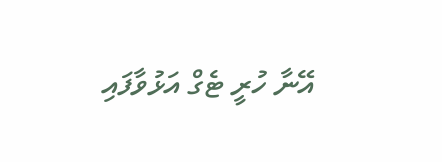އޭނާ ހުރީ ޓެގް އަޅުވާފައި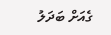ގެއަށް ބަދަލު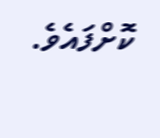ކޮށްފައެވެ.